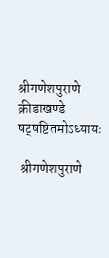श्रीगणेशपुराणे क्रीडाखण्डे षट्षष्टितमोऽध्यायः

 श्रीगणेशपुराणे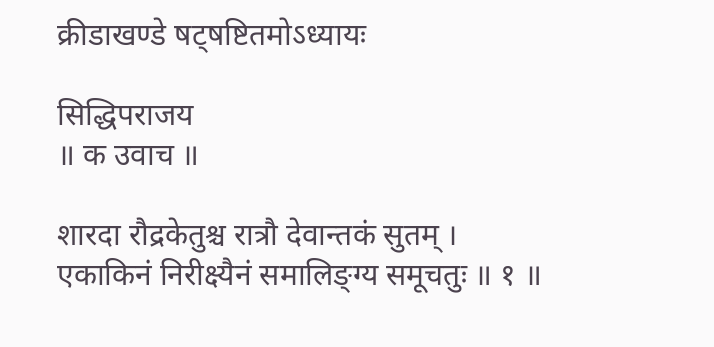क्रीडाखण्डे षट्षष्टितमोऽध्यायः

सिद्धिपराजय
॥ क उवाच ॥

शारदा रौद्रकेतुश्च रात्रौ देवान्तकं सुतम् ।
एकाकिनं निरीक्ष्यैनं समालिङ्ग्य समूचतुः ॥ १ ॥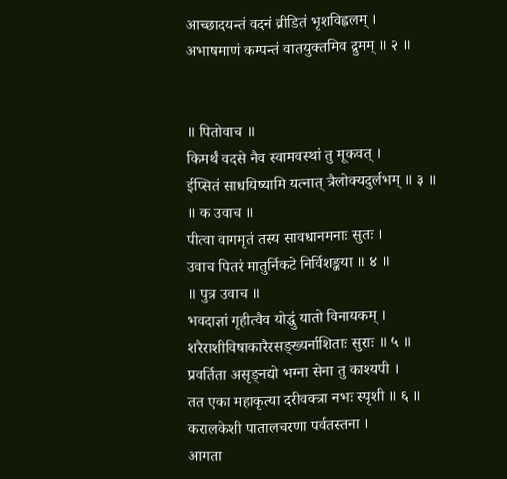आच्छादयन्तं वदनं व्रीडितं भृशविह्वलम् ।
अभाषमाणं कम्पन्तं वातयुक्तमिव द्रुमम् ॥ २ ॥


॥ पितोवाच ॥
किमर्थं वदसे नैव स्वामवस्थां तु मूकवत् ।
ईप्सितं साधयिष्यामि यत्नात् त्रैलोक्यदुर्लभम् ॥ ३ ॥
॥ क उवाच ॥
पीत्वा वागमृतं तस्य सावधानमनाः सुतः ।
उवाच पितरं मातुर्निकटे निर्विशङ्कया ॥ ४ ॥
॥ पुत्र उवाच ॥
भवदाज्ञां गृहीत्वैव योद्धुं यातो विनायकम् ।
शरैराशीविषाकारैरसङ्ख्यर्नाशिताः सुराः ॥ ५ ॥
प्रवर्तिता असृङ्नद्यो भग्ना सेना तु काश्यपी ।
तत एका महाकृत्या दरीवक्त्रा नभः स्पृशी ॥ ६ ॥
करालकेशी पातालचरणा पर्वतस्तना ।
आगता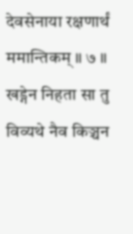देवसेनाया रक्षणार्थं ममान्तिकम् ॥ ७ ॥
खड्गेन निहता सा तु विव्यथे नैव किञ्चन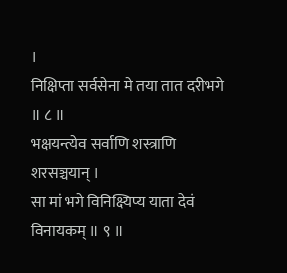।
निक्षिप्ता सर्वसेना मे तया तात दरीभगे ॥ ८ ॥
भक्षयन्त्येव सर्वाणि शस्त्राणि शरसञ्चयान् ।
सा मां भगे विनिक्ष्यिप्य याता देवं विनायकम् ॥ ९ ॥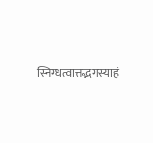स्निग्धत्वात्तद्भगस्याहं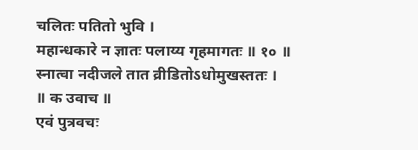चलितः पतितो भुवि ।
महान्धकारे न ज्ञातः पलाय्य गृहमागतः ॥ १० ॥
स्नात्वा नदीजले तात व्रीडितोऽधोमुखस्ततः ।
॥ क उवाच ॥
एवं पुत्रवचः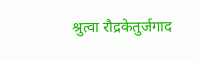श्रुत्वा रौद्रकेतुर्जगाद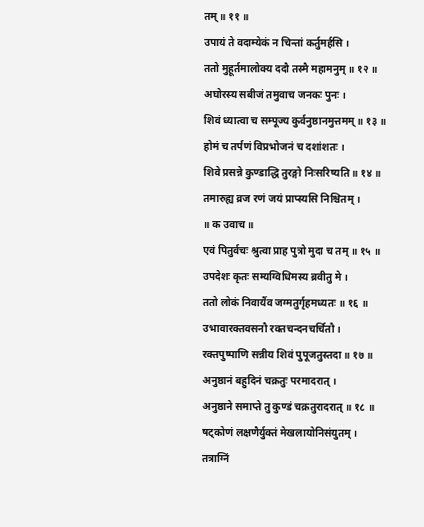तम् ॥ ११ ॥
उपायं ते वदाम्येकं न चिन्तां कर्तुमर्हसि ।
ततो मुहूर्तमालोक्य ददौ तस्मै महामनुम् ॥ १२ ॥
अघोरस्य सबीजं तमुवाच जनकः पुनः ।
शिवं ध्यात्वा च सम्पूज्य कुर्वनुष्ठानमुत्तमम् ॥ १३ ॥
होमं च तर्पणं विप्रभोजनं च दशांशतः ।
शिवे प्रसन्ने कुण्डाद्धि तुरङ्गो निःसरिष्यति ॥ १४ ॥
तमारुह्य व्रज रणं जयं प्राप्स्यसि निश्चितम् ।
॥ क उवाच ॥
एवं पितुर्वचः श्रुत्वा प्राह पुत्रो मुदा च तम् ॥ १५ ॥
उपदेशः कृतः सम्यग्विधिमस्य ब्रवीतु मे ।
ततो लोकं निवार्यैव जग्मतुर्गृहमध्यतः ॥ १६ ॥
उभावारक्तवसनौ रक्तचन्दनचर्चितौ ।
रक्तपुष्पाणि सन्नीय शिवं पुपूजतुस्तदा ॥ १७ ॥
अनुष्ठानं बहुदिनं चक्रतुः परमादरात् ।
अनुष्ठाने समाप्ते तु कुण्डं चक्रतुरादरात् ॥ १८ ॥
षट्कोणं लक्षणैर्युक्तं मेखलायोनिसंयुतम् ।
तत्राग्निं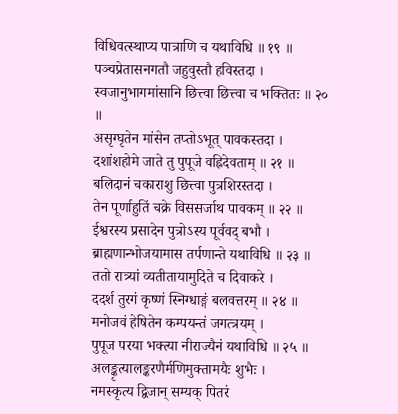विधिवत्स्थाप्य पात्राणि च यथाविधि ॥ १९ ॥
पञ्चप्रेतासनगतौ जहुवुस्तौ हविस्तदा ।
स्वजानुभागमांसानि छित्त्वा छित्त्वा च भक्तितः ॥ २० ॥
असृग्घृतेन मांसेन तप्तोऽभूत् पावकस्तदा ।
दशांशहोमे जाते तु पुपूजे वह्निदेवताम् ॥ २१ ॥
बलिदानं चकाराशु छित्त्वा पुत्रशिरस्तदा ।
तेन पूर्णाहुतिं चक्रे विससर्जाथ पावकम् ॥ २२ ॥
ईश्वरस्य प्रसादेन पुत्रोऽस्य पूर्ववद् बभौ ।
ब्राह्मणान्भोजयामास तर्पणान्ते यथाविधि ॥ २३ ॥
ततो रात्र्यां व्यतीतायामुदिते च दिवाकरे ।
ददर्श तुरगं कृष्णं स्निग्धाङ्गं बलवत्तरम् ॥ २४ ॥
मनोजवं हेषितेन कम्पयन्तं जगत्त्रयम् ।
पुपूज परया भक्त्या नीराज्यैनं यथाविधि ॥ २५ ॥
अलङ्कृत्यालङ्करणैर्मणिमुक्तामयैः शुभैः ।
नमस्कृत्य द्विजान् सम्यक् पितरं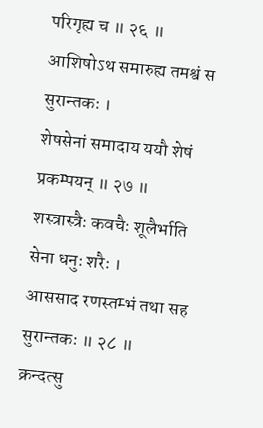परिगृह्य च ॥ २६ ॥
आशिषोऽथ समारुह्य तमश्वं स सुरान्तकः ।
शेषसेनां समादाय ययौ शेषं प्रकम्पयन् ॥ २७ ॥
शस्त्रास्त्रैः कवचैः शूलैर्भाति सेना धनुः शरैः ।
आससाद रणस्तम्भं तथा सह सुरान्तकः ॥ २८ ॥
क्रन्दत्सु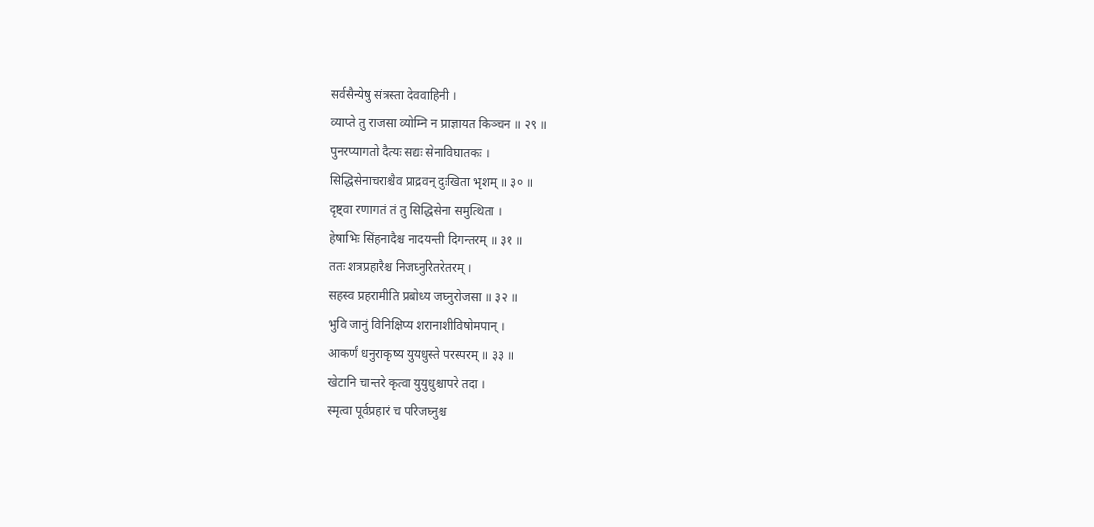सर्वसैन्येषु संत्रस्ता देववाहिनी ।
व्याप्ते तु राजसा व्योम्नि न प्राज्ञायत किञ्चन ॥ २९ ॥
पुनरप्यागतो दैत्यः सद्यः सेनाविघातकः ।
सिद्धिसेनाचराश्चैव प्राद्रवन् दुःखिता भृशम् ॥ ३० ॥
दृष्ट्वा रणागतं तं तु सिद्धिसेना समुत्थिता ।
हेषाभिः सिंहनादैश्च नादयन्ती दिगन्तरम् ॥ ३१ ॥
ततः शत्रप्रहारैश्च निजघ्नुरितरेतरम् ।
सहस्व प्रहरामीति प्रबोध्य जघ्नुरोजसा ॥ ३२ ॥
भुवि जानुं विनिक्षिप्य शरानाशीविषोमपान् ।
आकर्णं धनुराकृष्य युयधुस्ते परस्परम् ॥ ३३ ॥
खेटानि चान्तरे कृत्वा युयुधुश्चापरे तदा ।
स्मृत्वा पूर्वप्रहारं च परिजघ्नुश्च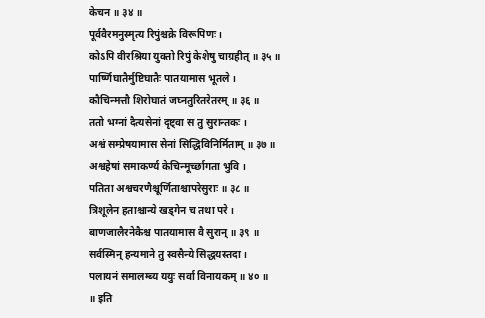केचन ॥ ३४ ॥
पूर्ववैरमनुस्मृत्य रिपुंश्चक्रे विरूपिणः ।
कोऽपि वीरश्रिया युक्तो रिपुं केशेषु चाग्रहीत् ॥ ३५ ॥
पार्ष्णिघातैर्मुष्टिघातैः पातयामास भूतले ।
कौचिन्मत्तौ शिरोघातं जघ्नतुरितरेतरम् ॥ ३६ ॥
ततो भग्नां दैत्यसेनां दृष्ट्वा स तु सुरान्तकः ।
अश्वं सम्प्रेषयामास सेनां सिद्धिविनिर्मिताम् ॥ ३७ ॥
अश्वहेषां समाकर्ण्य केचिन्मूर्च्छागता भुवि ।
पतिता अश्वचरणैश्चूर्णिताश्चापरेसुराः ॥ ३८ ॥
त्रिशूलेन हताश्चान्ये खड्गेन च तथा परे ।
बाणजालैरनेकैश्च पातयामास वै सुरान् ॥ ३९ ॥
सर्वस्मिन् हन्यमाने तु स्वसैन्ये सिद्धयस्तदा ।
पलायनं समालम्ब्य ययुः सर्वा विनायकम् ॥ ४० ॥
॥ इति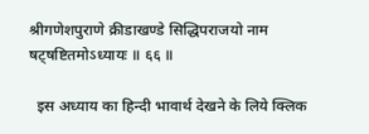श्रीगणेशपुराणे क्रीडाखण्डे सिद्धिपराजयो नाम षट्षष्टितमोऽध्यायः ॥ ६६ ॥

  इस अध्याय का हिन्दी भावार्थ देखने के लिये क्लिक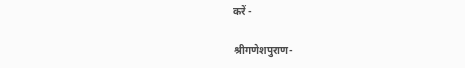करें -

श्रीगणेशपुराण-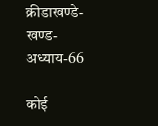क्रीडाखण्डे-खण्ड-अध्याय-66

कोई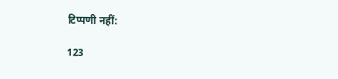टिप्पणी नहीं:

123